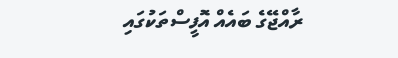ރާއްޖޭގެ ބައެއް އޮފީސްތަކުގައި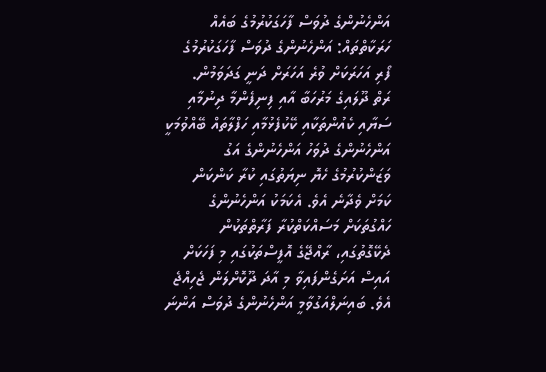އަންހެނުންގެ ދުވަސް ފާހަގަކުރުމުގެ ބައެއް ހަރަކާތްތައް: އަންހެނުންގެ ދުވަސް ފާހަގަކުރުމުގެ ފޯރި އަހަރަކަށް ވުރެ އަހަރަށް ދަނީ ގަދަވަމުން.
ރަތް ދޫލައިގެ މަރުހަބާ އާއި ފިނިފެންމާ ދިނުމާއި ސަޔާއި ކެއުންތަކާއި ކޭކުފެޅުމާއި ހަފްލާތައް ބޭއްވުމަކީ އަންހެނުންގެ ދުވަހު އަންހެނުންގެ އަގު ވަޒަންކުރުމުގެ ހެޔޮ ނިޔަތުގައި ކުރާ ކަންކަން ކަމަށް ވެދާނެ އެވެ. އެކަމަކު އަންހެނުންގެ ހައްގުތަކަށް މަސައްކަތްކުރާ ފަރާތްތަކުން ދެކޭގޮތުގައި، ރާއްޖޭގެ އޮފީސްތަކުގައި މި ފަހަކަށް އައިސް އަށަގެންފައިވާ މި އާދަ ދޫކޮށްލަން ޖެހިއްޖެ އެވެ. ބައިނަލްއަގުވާމީ އަންހެނުންގެ ދުވަސް އަންނަ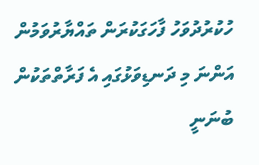ހުކުރުދުވަހު ފާހަގަކުރަން ތައްޔާރުވަމުން އަންނަ މި ދަނޑިވަޅުގައި އެ ފަރާތްތަކުން ބުނަނީ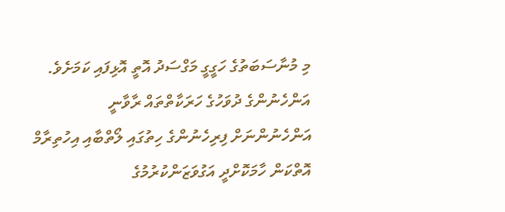މި މުނާސަބަތުގެ ހަގީގީ މަގްސަދު އޮތީ އޮޅިފައި ކަމަށެވެ.
އަންހެނުންގެ ދުވަހުގެ ހަރަކާތްތައް ރާވާނީ އަންހެނުންނަށް ފިރިހެނުންގެ ހިތުގައި ލޯތްބާއި އިހުތިރާމް އޮތްކަން ހާމަކޮށްދީ އަގުވަޒަންކުރުމުގެ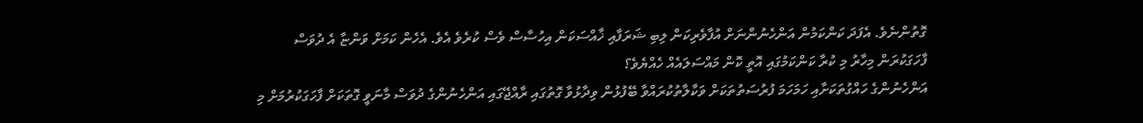ގޮތުންނެވެ. އެފަދަ ކަންކަމުން އަންހެނުންނަށް އުފާވެރިކަން ލިބި ޝަރަފާއި ޚާއްސަކަން އިހުސާސް ވެސް ކުރެވެ އެވެ. އެހެން ކަމަށް ވަންޏާ އެ ދުވަސް ފާހަގަކުރަން މިހާރު މި ކުރާ ކަންކަމުގައި އޮތީ ކޮން މައްސަލައެއް ހެއްޔެވެ؟
އަންހެނުންގެ ހައްގުތަކަށާއި ހަމަހަމަ ފުރުސަތުތަކަށް ވަކާލާތުކުރައްވާ ބޭފުޅުން ވިދާޅުވާ ގޮތުގައި ރާއްޖޭގައި އަންހެނުންގެ ދުވަސް މާނަވީ ގޮތަކަށް ފާހަގަކުރުމަށް މި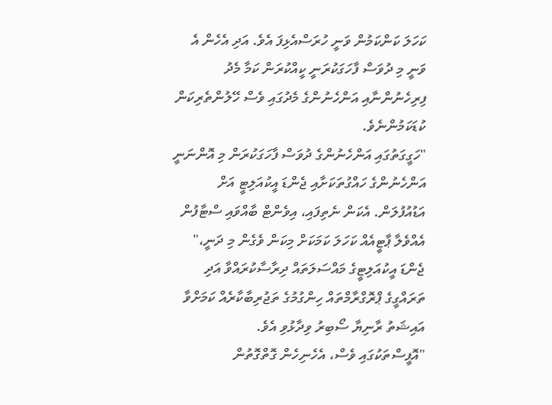ކަހަލަ ކަންކަމުން ވަނީ ހުރަސްއެޅިފަ އެވެ. އަދި އެހެން އެ ވަނީ މި ދުވަސް ފާހަގަކުރަނީ ކީއްކުރަން ކަމާ މެދު ފިރިހެނުންނާއި އަންހެނުންގެ މެދުގައި ވެސް ހޭލުންތެރިކަން ކުޑަކަމުންނެވެ.
"ހަގީގަތުގައި އަންހެނުންގެ ދުވަސް ފާހަގަކުރަން މި އޮންނަނީ އަންހެނުންގެ ހައްގުތަކަށާއި ޖެންޑަ އީކުއަލިޓީ އަށް އަޑުއުފުލަން. އެކަން ނެތިފައި، އިވެންޓް ބާއްވައި ސްޓާފުން އެއްވެލާ ޕާޓީއެއް ކަހަލަ ކަމަކަށް މިކަން ވެގެން މި ދަނީ،" ޖެންޑަ އީކުއަލިޓީގެ މައްސަލަތައް ދިރާސާކުރައްވާ އަދި ތަރައްގީގެ ޕްރޮގްރާމްތައް ހިންގުމުގެ ތަޖުރިބާކާރެއް ކަމަށްވާ އައިޝަތު ރާނިޔާ ސޯބިރު ވިދާޅުވި އެވެ.
"އޮފީސްތަކުގައި ވެސް، އެހެނިހެން ގޮތްގޮތުން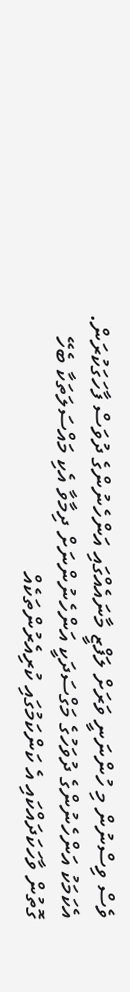ވެސް ވިސްނުން މި ހުންނަނީ ވަރަށް ލަފްޒީ މާނައެއްގައި އަންހެނުންގެ ދުވަސް ފާހަގަކުރަން. އެކަމަކު އަންހެނުންގެ ދުވަހުގެ މަގްސަދަކީ އަންހެނުންނަށް ދިމާވާ އެކި މައްސަލަތަކާ ބެހޭ ގޮތުން ވާހަކަދައްކައި އެ ކަންކަމުގައި ކުރިއެރުންތަކެއް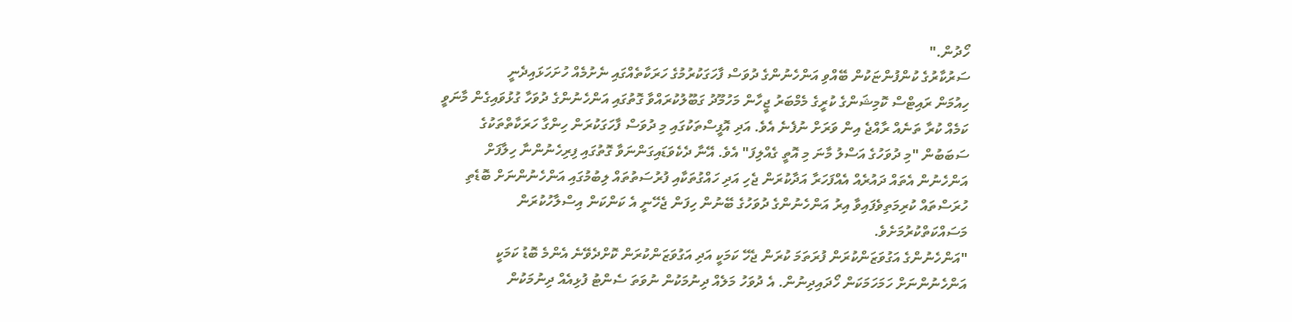ހޯދުން."
ސަރުކާރުގެ ކުންފުންޏަކުން ބޭއްވި އަންހެނުންގެ ދުވަސް ފާހަގަކުރުމުގެ ހަރަކާތެއްގައި ނެށުމެއް ހުށަހަޅައިދެނީ
ހިއުމަން ރައިޓްސް ކޮމިޝަންގެ ކުރީގެ މެމްބަރު ޖީހާން މަހުމޫދު ގަބޫލުކުރައްވާ ގޮތުގައި އަންހެނުންގެ ދުވަހާ ގުޅުވައިގެން މާނަވީ ކަމެއް ކުރާ ތަނެއް ރާއްޖެ އިން ވަރަށް ނުފެނެ އެވެ. އަދި އޮފީސްތަކުގައި މި ދުވަސް ފާހަގަކުރަން ހިންގާ ހަރަކާތްތަކުގެ ސަބަބުން "މި ދުވަހުގެ އަސްލު މާނަ މި އޮތީ ގެއްލިފަ" އެވެ. އޭނާ ދެކެވަޑައިގަންނަވާ ގޮތުގައި ފިރިހެނުންނާ ހިލާފަށް އަންހެނުން އެތައް ދައުރެއް އެއްފަހަރާ އަދާކުރަން ޖެހި އަދި ހައްގުތަކާއި ފުރުސަތުތައް ލިބުމުގައި އަންހެނުންނަށް ބޮޑެތި ހުރަސްތައް ކުރިމަތިވެފައިވާ އިރު އަންހެނުންގެ ދުވަހުގެ ބޭނުން ހިފަން ޖެހޭނީ އެ ކަންކަން އިސްލާހުކުރަން މަސައްކަތްކުރުމަށެވެ.
"އަންހެނުންގެ އަގުވަޒަންކުރަން ފުރަތަމަ ކުރަން ޖެހޭ ކަމަކީ އަދި އަގުވަޒަންކުރަން ކޮށްދެވޭނެ އެންމެ ބޮޑު ކަމަކީ އަންހެނުންނަށް ހަމަހަމަކަން ހޯދައިދިނުން. އެ ދުވަހު މަލެއް ދިނުމަކުން ނުވަތަ ސެންޓު ފުޅިއެއް ދިނުމަކުން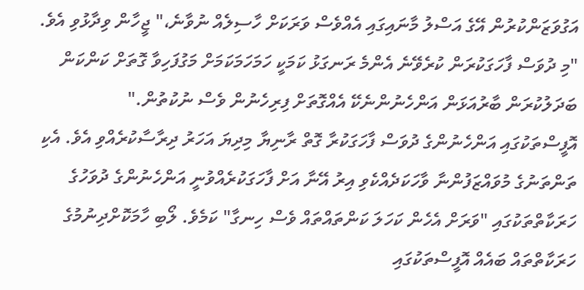އަގުވަޒަންކުރުން އޭގެ އަސްލު މާނައިގައި އެއްވެސް ވަރަކަށް ހާސިލެއް ނުވާނެ،" ޖީހާން ވިދާޅުވި އެވެ.
"މި ދުވަސް ފާހަގަކުރަން ކުރެވޭނެ އެންމެ ރަނގަޅު ކަމަކީ ހަމަހަމަކަމަށް މަގުފަހިވާ ގޮތަށް ކަންކަން ބަދަލުކުރަން ބާރުއަޅަން އަންހެނުންނެކޭ އެއްގޮތަށް ފިރިހެނުން ވެސް ނުކުތުން."
އޮފީސްތަކުގައި އަންހެނުންގެ ދުވަސް ފާހަގަކުރާ ގޮތް ރާނިޔާ މިދިޔަ އަހަރު ދިރާސާކުރެއްވި އެވެ. އެކި ތަންތަނުގެ މުވައްޒަފުންނާ ވާހަކަދެއްކެވި އިރު އޭނާ އަށް ފާހަގަކުރެއްވުނީ އަންހެނުންގެ ދުވަހުގެ ހަރަކާތްތަކުގައި "ވަރަށް އެހެން ކަހަލަ ކަންތައްތައް ވެސް ހިނގާ" ކަމެވެ. ލޯބި ހާމަކޮށްދިނުމުގެ ހަރަކާތްތައް ބައެއް އޮފީސްތަކުގައި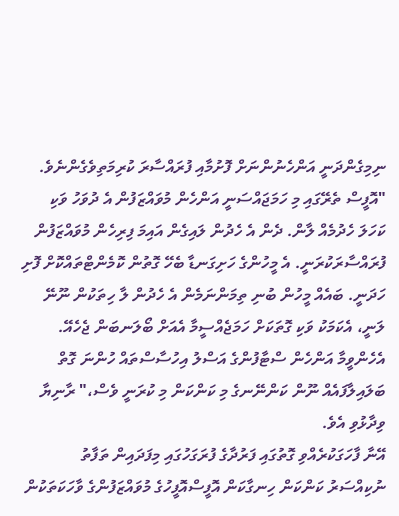ނިމިގެންދަނީ އަންހެނުންނަށް ފޮށުމާއި ފުރައްސާރަ ކުރިމަތިވެގެންނެވެ.
"އޮފީސް ތެރޭގައި މި ހަމަޖައްސަނީ އަންހެން މުވައްޒަފުން އެ ދުވަހު ވަކި ކަހަލަ ހެދުމެއް ލާން. ދެން އެ ހެދުން ލައިގެން އައިމަ ފިރިހެން މުވައްޒަފުން ފުރައްސާރަކުރަނީ. އެ މީހުންގެ ހަށިގަނޑާ ބެހޭ ގޮތުން ކޮމެންޓްތައްކޮށް ފޮށި ހަދަނީ. ބައެއް މީހުން ބުނި ތިމަންނަމެން އެ ހެދުން ލާ ހިތަކުން ނޫނޭ ލަނީ، އެކަމަކު ވަކި ގޮތަކަށް ހަމަޖެއްސީމާ އެއަށް ބޯލަނބަން ޖެހެއޭ. އެހެންވީމާ އަންހެން ސްޓާފުންގެ އަސްލު އިހުސާސްތައް ހުންނަ ގޮތް ބަލައިލާފައެއް ނޫން ކަންނޭނގެ މި ކަންކަން މި ކުރަނީ ވެސް،" ރާނިޔާ ވިދާޅުވި އެވެ.
އޭނާ ފާހަގަކުރެއްވި ގޮތުގައި ފަރުދާގެ ފުރަގަހުގައި މިފަދައިން ތަފާތު ނުކިއްސަރު ކަންކަން ހިނގާކަން އޮފީސްއޮފީހުގެ މުވައްޒަފުންގެ ވާހަކަތަކުން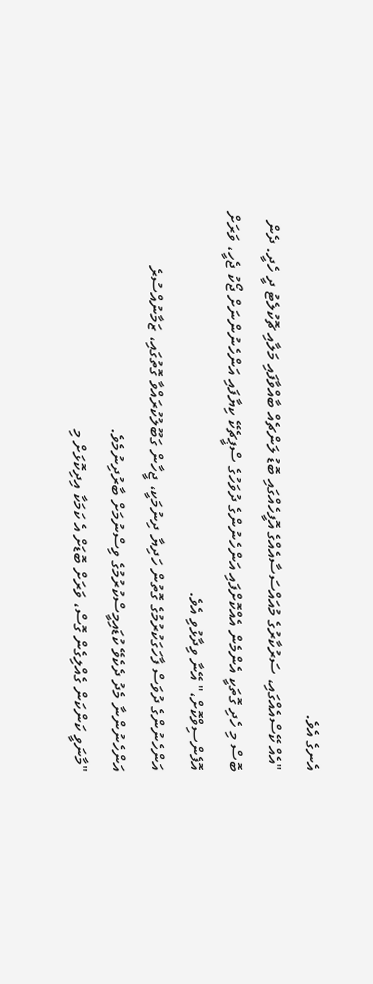އެނގެ އެވެ.
"އެއް ކޭސްއެއްގައި، ސަރުކާރުގެ މުއައްސަސާއެއްގެ އޮފީހެއްގައި ބޮޑު ލަންޗެއް ބާއްވާފައި މަލާއި ޗޮކުލެޓު ދީ ހެދީ. ދެން ބޮސް މި ހެދި ގޮތަކީ އެންމެން އެއްކޮށްފައި އަންހެނުންގެ ދުވަހުގެ ސްޕީޗެކޭ ކިޔާފައި އަންހެނުންނަށް ޖޯކު ޖެހީ، ވަރަށް އޮފެންސިވްކޮށް،" އޭނާ ވިދާޅުވި އެވެ.
އަންހެނުންގެ ދުވަސް ފާހަގަކުރުމުގެ ގޮތުން ހަދިޔާ ދިނުމަކީ، ޖީހާން ގަބޫލުކުރައްވާ ގޮތުގައި، ޒަމާނުއްސުރެ އަންހެނުންނާ މެދު ދެކެވޭ ކުޑައިމީސްކުރުމުގެ ވިސްނުމަށް ބާރުދިނުމެވެ.
"މާނަވީ ކަންކަން ގެއްލިގެން ގޮސް، ވަރަށް ބޮޑަށް އެ ކަމަކާ އިދިކޮޅަށް މި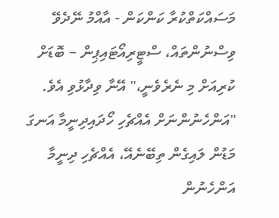މަސައްކަތްކުރާ ކަންކަން - އާއްމު ނޭދެވޭ ވިސްނުންތައް، ސްޓީރިއޯޓައިޕިން – ބޮޑަށް ކުރިއަށް މި ނެރެވެނީ،" އޭނާ ވިދާޅުވި އެވެ.
"އަންހެނުންނަށް އެއްޗެހި ހޯދައިދިނީމާ އަނގަ މަޑުން ލައިގެން ތިބޭނެއޭ، އެއްޗެހި ދިނީމާ އަންހެނުން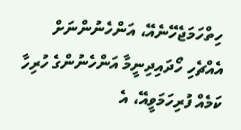ހިތްހަމަޖެހޭނެއޭ، އަންހެނުންނަށް އެއްޗެހި ހޯދައިދިނީމާ އަންހެނުންގެ ހުރިހާ ކަމެއް ފުރިހަމަވީއޭ، އެ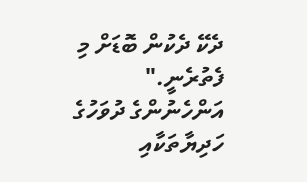ދެކޭ ދެކުން ބޮޑަށް މި ފެތުރެނީ."
އަންހެނުންގެ ދުވަހުގެ ހަދިޔާތަކާއި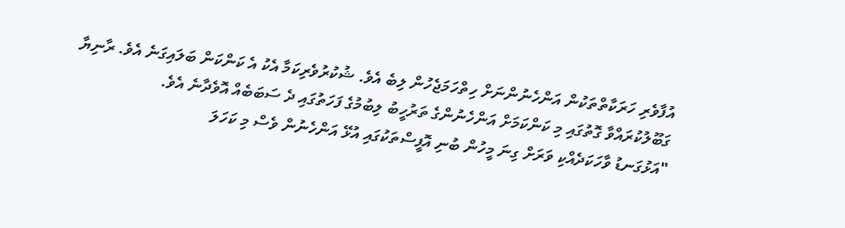އުފާވެރި ހަރަކާތްތަކުން އަންހެނުންނަށް ހިތްހަމަޖެހުން ލިބެ އެވެ. ޝުކުރުވެރިކަމާ އެކު އެ ކަންކަން ބަލައިގަނެ އެވެ. ރާނިޔާ ގަބޫލުކުރައްވާ ގޮތުގައި މި ކަންކަމަށް އަންހެނުންގެ ތަރުހީބު ލިބުމުގެ ފަހަތުގައި ދެ ސަބަބެއް އޮވެދާނެ އެވެ.
"އަޅުގަނޑު ވާހަކަދެއްކި ވަރަށް ގިނަ މީހުން ބުނި އޮފީސްތަކުގައި އުޅޭ އަންހެނުން ވެސް މި ކަހަލަ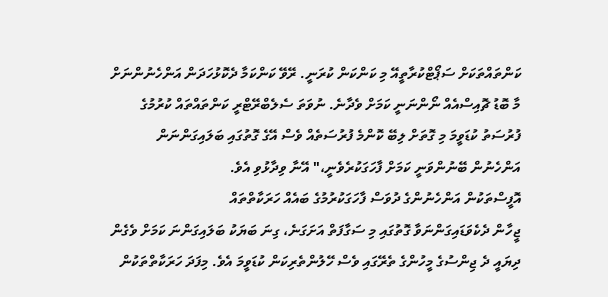ކަންތައްތަކަށް ސަޕޯޓްކުރާތީއޭ މި ކަންކަން ކުރަނީ. ރޭވޭ ކަންކަމާ ދެކޮޅުހަދަން އަންހެނުންނަށް މާ ބޮޑު ޗޮއިސްއެއް ނޯންނަނީ ކަމަށް ވެދާނެ. ނުވަތަ ސެލެބްރޭޓްރީ ކަންތައްތައް ކުރުމުގެ ފުރުސަތު ކުޑަވީމަ މި ގޮތަށް ލިބޭ ކޮންމެ ފުރުސަތެއް ވެސް އޭގެ ގޮތުގައި ބަލައިގަންނަން އަންހެނުން ބޭނުންވަނީ ކަމަށް ފާހަގަކުރެވެނީ،" އޭނާ ވިދާޅުވި އެވެ.
އޮފީސްތަކުން އަންހެނުންގެ ދުވަސް ފާހަގަކުރުމުގެ ބައެއް ހަރަކާތްތައް
ޖީހާން ދެކެވަޑައިގަންނަވާ ގޮތުގައި މި ސަގާފަތް އަށަގަނެ، ގިނަ ބަޔަކު ބަލައިގަންނަ ކަމަށް ވެގެން ދިޔައީ ދެ ޖިންސުގެ މީހުންގެ ތެރޭގައި ވެސް ހޭލުންތެރިކަން ކުޑަވީމަ އެވެ. މިފަދަ ހަރަކާތްތަކުން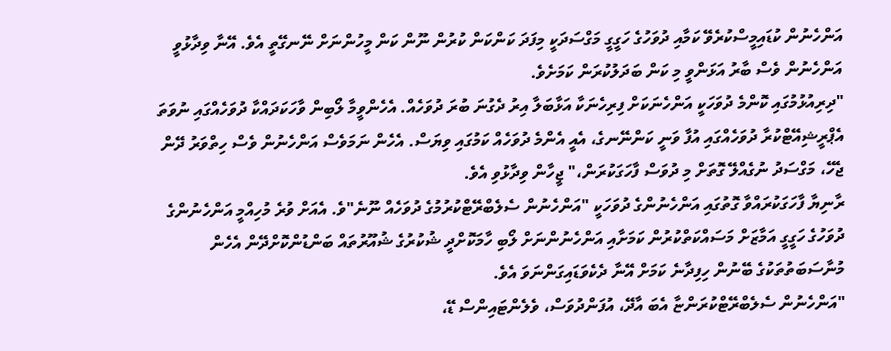އަންހެނުން ކުޑައިމީސްކުރެވޭ ކަމާއި ދުވަހުގެ ހަގީގީ މަގްސަދަކީ މިފަދަ ކަންކަން ކުރުން ނޫން ކަން މީހުންނަށް ނޭނގޭތީ އެވެ. އޭނާ ވިދާޅުވީ އަންހެނުން ވެސް ބާރު އަޅަންވީ މި ކަން ބަދަލުކުރަން ކަމަށެވެ.
"ދިރިއުޅުމުގައި ކޮންމެ ދުވަހަކީ އަންހެނަކަށް ފިރިހެނަކާ އަޅާބަލާ އިރު ދެގުނަ ބުރަ ދުވަހެއް. އެހެންވީމާ ލޯބިން ވާހަކަދައްކާ ދުވަހެއްގައި ނުވަތަ އެޕްރީޝިއޭޓްކުރާ ދުވަހެއްގައި އުފާ ވަނީ ކަންނޭނގެ، އެއީ އެންމެ ދުވަހެއް ކަމުގައި ވިޔަސް. އެހެން ނަމަވެސް އަންހެނުން ވެސް ހިތްވަރު ދޭން ޖެހޭ، މަގްސަދު ނުގެއްލޭ ގޮތަށް މި ދުވަސް ފާހަގަކުރަން،" ޖީހާން ވިދާޅުވި އެވެ.
ރާނިޔާ ފާހަގަކުރައްވާ ގޮތުގައި އަންހެނުންގެ ދުވަހަކީ "އަންހެނުން ސެލެބްރޭޓްކުރުމުގެ ދުވަހެއް ނޫނެ"ވެ. އެއަށް ވުރެ މުހިއްމީ އަންހެނުންގެ ދުވަހުގެ ހަގީގީ އަމާޒަށް މަސައްކަތްކުރުން ކަމަށާއި އަންހެނުންނަށް ލޯބި ހާމަކޮށްދީ ޝުކުރުގެ ޝުއޫރުތައް ބަންޑުންކޮށްދޭން އެހެން މުނާސަބަތުތަކުގެ ބޭނުން ހިފިދާނެ ކަމަށް އޭނާ ދެކެވަޑައިގަންނަވަ އެވެ.
"އަންހެނުން ސެލެބްރޭޓްކުރަންޏާ އެބަ އާދޭ، އުފަންދުވަސް، ވެލެންޓައިންސް ޑޭ،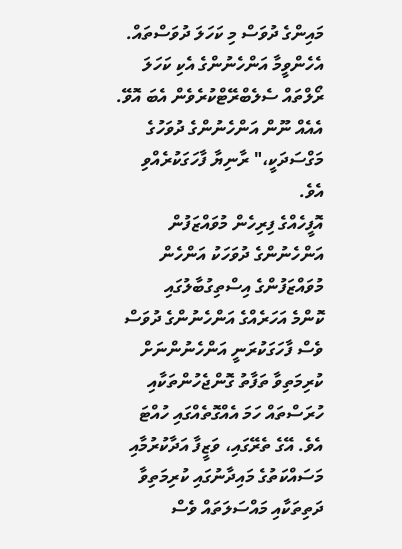މައިންގެ ދުވަސް މި ކަހަލަ ދުވަސްތައް. އެހެންވީމާ އަންހެނުންގެ އެކި ކަހަލަ ރޯލްތައް ސެލެބްރޭޓްކުރެވެން އެބަ އޮވޭ. އެއެއް ނޫން އަންހެނުންގެ ދުވަހުގެ މަގްސަދަކީ،" ރާނިޔާ ފާހަގަކުރެއްވި އެވެ.
އޮފީހެއްގެ ފިރިހެން މުވައްޒަފުން އަންހެނުންގެ ދުވަހަކު އަންހެން މުވައްޒަފުންގެ އިސްތިގުބާލުގައި
ކޮންމެ އަހަރެއްގެ އަންހެނުންގެ ދުވަސް ވެސް ފާހަގަކުރަނީ އަންހެނުންނަށް ކުރިމަތިވާ ތަފާތު ގޮންޖެހުންތަކާއި ހުރަސްތައް ހަމަ އެއްގޮތެއްގައި ހުއްޓަ އެވެ. އޭގެ ތެރޭގައި، ވަޒީފާ އަދާކުރުމާއި މަސައްކަތުގެ މައިދާނުގައި ކުރިމަތިވާ ދަތިތަކާއި މައްސަލަތައް ވެސް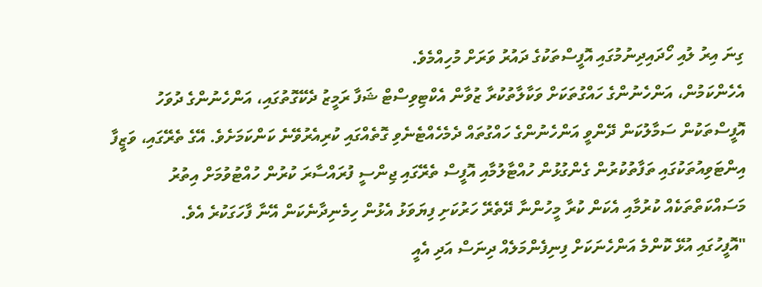ގިނަ އިރު ލުއި ހޯދައިދިނުމުގައި އޮފީސްތަކުގެ ދައުރު ވަރަށް މުހިއްމެވެ.
އެހެންކަމުން، އަންހެނުންގެ ހައްގުތަކަށް ވަކާލާތުކުރާ ޒުވާން އެކްޓިވިސްޓް ޝަފާ ރަމީޒު ދެކޭގޮތުގައި، އަންހެނުންގެ ދުވަހު އޮފީސްތަކުން ސަމާލުކަން ދޭންވީ އަންހެނުންގެ ހައްގުތައް ދެމެހެއްޓެނެވި ގޮތެއްގައި ކުރިއެރުވޭނެ ކަންކަމަށެވެ. އޭގެ ތެރޭގައި، ވަޒީފާ އިންޓަވިއުތަކުގައި ތަފާތުކުރުން ގެންގުޅުން ހުއްޓާލުމާއި އޮފީސް ތެރޭގައި ޖިންސީ ފުރައްސާރަ ކުރުން ހުއްޓުވުމަށް އިތުރު މަސައްކަތްތަކެއް ކުރުމާއި އެކަން ކުރާ މީހުންނާ ދޭތެރޭ ހަރުކަށި ފިޔަވަޅު އެޅުން ހިމެނިދާނެކަން އޭނާ ފާހަގަކުރެ އެވެ.
"އޮފީހުގައި އުޅޭ ކޮންމެ އަންހެނަކަށް ފިނިފެންމަލެއް ދިނަސް އަދި އެއީ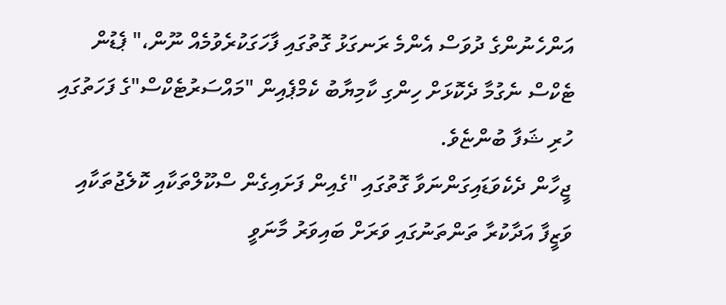އަންހެނުންގެ ދުވަސް އެންމެ ރަނގަޅު ގޮތުގައި ފާހަގަކުރެވުމެއް ނޫން،" ޕެޑުން ޓެކްސް ނެގުމާ ދެކޮޅަށް ހިންގި ކާމިޔާބު ކެމްޕެއިން "މައްސަރުޓެކްސް"ގެ ފަހަތުގައި ހުރި ޝަފާ ބުންޏެވެ.
ޖީހާން ދެކެވަޑައިގަންނަވާ ގޮތުގައި "ގެއިން ފަށައިގެން ސްކޫލްތަކާއި ކޮލެޖުތަކާއި ވަޒީފާ އަދާކުރާ ތަންތަނުގައި ވަރަށް ބައިވަރު މާނަވީ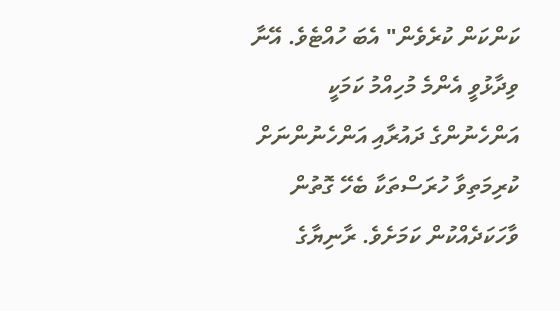ކަންކަން ކުރެވެން" އެބަ ހުއްޓެވެ. އޭނާ ވިދާޅުވީ އެންމެ މުހިއްމު ކަމަކީ އަންހެނުންގެ ދައުރާއި އަންހެނުންނަށް ކުރިމަތިވާ ހުރަސްތަކާ ބެހޭ ގޮތުން ވާހަކަދެއްކުން ކަމަށެވެ. ރާނިޔާގެ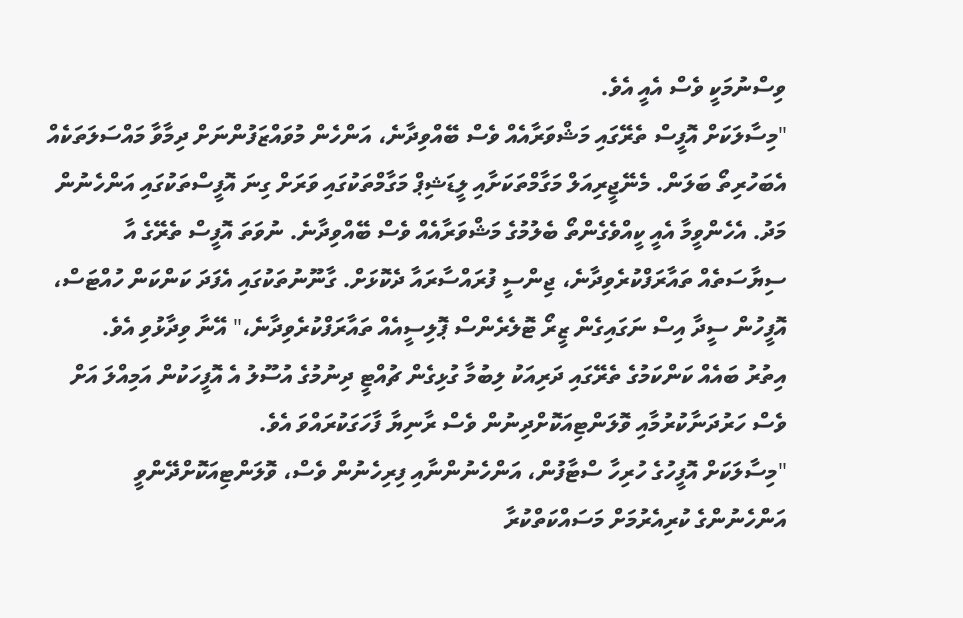ވިސްނުމަކީ ވެސް އެއީ އެވެ.
"މިސާލަކަށް އޮފީސް ތެރޭގައި މަޝްވަރާއެއް ވެސް ބޭއްވިދާނެ، އަންހެން މުވައްޒަފުންނަށް ދިމާވާ މައްސަލަތަކެއް އެބަހުރިތޯ ބަލަން. މެނޭޖީރިއަލް މަގާމްތަކަށާއި ލީޑަޝިޕް މަގާމްތަކުގައި ވަރަށް ގިނަ އޮފީސްތަކުގައި އަންހެނުން މަދު. އެހެންވީމާ އެއީ ކީއްވެގެންތޯ ބެލުމުގެ މަޝްވަރާއެއް ވެސް ބޭއްވިދާނެ. ނުވަތަ އޮފީސް ތެރޭގެ އާ ސިޔާސަތެއް ތައާރަފްކުރެވިދާނެ، ޖިންސީ ފުރައްސާރައާ ދެކޮޅަށް. ގާނޫނުތަކުގައި އެފަދަ ކަންކަން ހުއްޓަސް، އޮފީހުން ސީދާ އިސް ނަގައިގެން ޒީރޯ ޓޮލެރެންސް ޕޮލިސީއެއް ތައާރަފްކުރެވިދާނެ،" އޭނާ ވިދާޅުވި އެވެ.
އިތުރު ބައެއް ކަންކަމުގެ ތެރޭގައި ދަރިއަކު ލިބުމާ ގުޅިގެން ޗުއްޓީ ދިނުމުގެ އުސޫލު އެ އޮފީހަކުން އަމިއްލަ އަށް ވެސް ހަރުދަނާކުރުމާއި ވޮލަންޓިއަކޮށްދިނުން ވެސް ރާނިޔާ ފާހަގަކުރައްވަ އެވެ.
"މިސާލަކަށް އޮފީހުގެ ހުރިހާ ސްޓާފުން، އަންހެނުންނާއި ފިރިހެނުން ވެސް، ވޮލަންޓިއަކޮށްދޭންވީ އަންހެނުންގެ ކުރިއެރުމަށް މަސައްކަތްކުރާ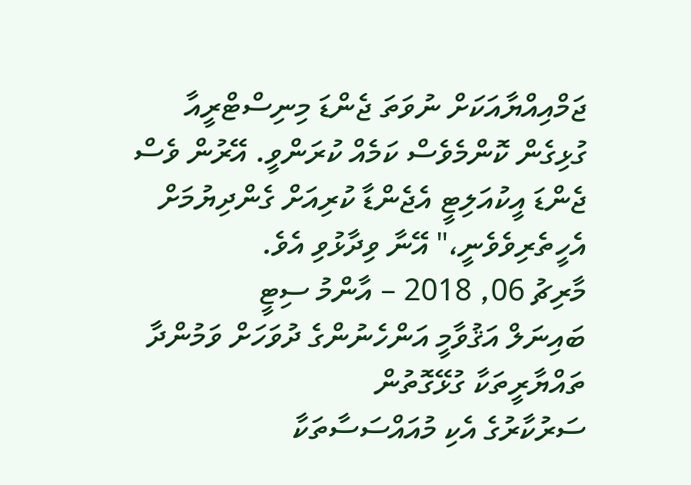ޖަމްއިއްޔާއަކަށް ނުވަތަ ޖެންޑަ މިނިސްޓްރީއާ ގުޅިގެން ކޮންމެވެސް ކަމެއް ކުރަންވީ. އޭރުން ވެސް ޖެންޑަ އީކުއަލިޓީ އެޖެންޑާ ކުރިއަށް ގެންދިޔުމަށް އެހީތެރިވެވެނީ،" އޭނާ ވިދާޅުވި އެވެ.
މާރިޗު 06, 2018 – އާންމު ސިޓީ
ބައިނަލް އަޤުވާމީ އަންހެނުންގެ ދުވަހަށް ވަމުންދާ ތައްޔާރީތަކާ ގުޅޭގޮތުން
ސަރުކާރުގެ އެކި މުއައްސަސާތަކާ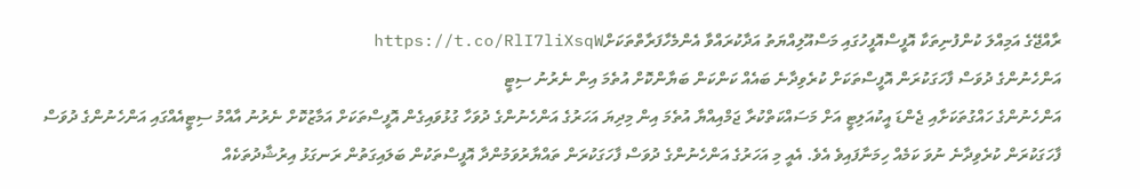ރާއްޖޭގެ އަމިއްލަ ކުންފުނިތަކާ އޮފީސްއޮފީހުގައި މަސްއޫލިއްޔަތު އަދާކުރައްވާ އެންމެހާފަރާތްތަކަށްhttps://t.co/RlI7liXsqW
އަންހެނުންގެ ދުވަސް ފާހަގަކުރަން އޮފީސްތަކަށް ކުރެވިދާނެ ބައެއް ކަންކަން ބަޔާންކޮށް އުތެމަ އިން ނެރުނު ސިޓީ
އަންހެނުންގެ ހައްގުތަކަށާއި ޖެންޑަ އީކުއަލިޓީ އަށް މަސައްކަތްކުރާ ޖަމްއިއްޔާ އުތެމަ އިން މިދިޔަ އަހަރުގެ އަންހެނުންގެ ދުވަހާ ގުޅުވައިގެން އޮފީސްތަކަށް އަމާޒުކޮށް ނެރުނު އާއްމު ސިޓީއެއްގައި އަންހެނުންގެ ދުވަސް ފާހަގަކުރަން ކުރެވިދާނެ ނުވަ ކަމެއް ހިމަނާފައިވެ އެވެ. އެއީ މި އަހަރުގެ އަންހެނުންގެ ދުވަސް ފާހަގަކުރަން ތައްޔާރުވަމުންދާ އޮފީސްތަކުން ބަލައިގަތުން ރަނގަޅު އިރުޝާދުތަކެއް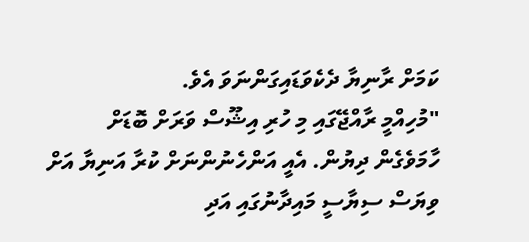ކަމަށް ރާނިޔާ ދެކެވަޑައިގަންނަވަ އެވެ.
"މުހިއްމީ ރާއްޖޭގައި މި ހުރި އިޝޫސް ވަރަށް ބޮޑަށް ހާމަވެގެން ދިޔުން. އެއީ އަންހެނުންނަށް ކުރާ އަނިޔާ އަށް ވިޔަސް ސިޔާސީ މައިދާނުގައި އަދި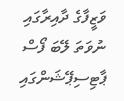ވަޒީފާގެ ދާއިރާގައި ނުވަތަ ލޭބަ ފޯސް ޕާޓިސިޕޭޝަންގައި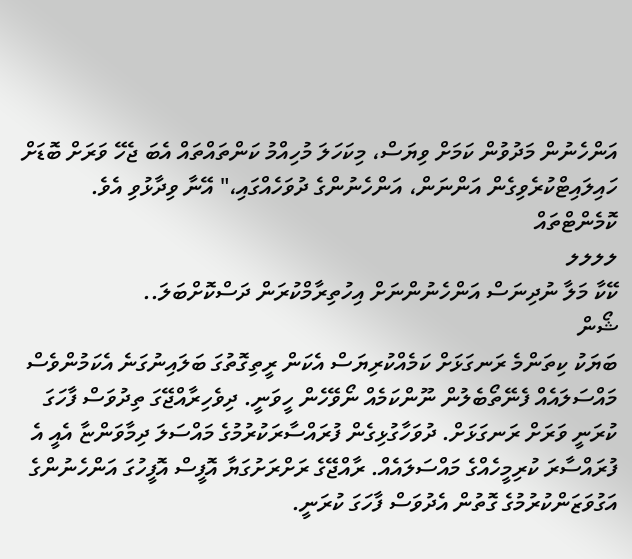އަންހެނުން މަދުވުން ކަމަށް ވިޔަސް، މިކަހަލަ މުހިއްމު ކަންތައްތައް އެބަ ޖެހޭ ވަރަށް ބޮޑަށް ހައިލައިޓްކުރެވިގެން އަންނަން، އަންހެނުންގެ ދުވަހެއްގައި،" އޭނާ ވިދާޅުވި އެވެ.
ކޮމެންޓްތައް
ލލލލ
ކޭކާ މަލާ ނުދިނަސް އަންހެނުންނަށް އިހުތިރާމްކުރަން ދަސްކޮށްބަލަ..
ޝޯން
ބަޔަކު ކިތަންމެ ރަނގަޅަށް ކަމެއްކުރިޔަސް އެކަން ރީތިގޮތުގަ ބަލައިނުގަނެ އެކަމުންވެސް މައްސަލައެއް ފެނޭތޯބެލުން ނޫންކަމެއް ނޯވޭހެން ހީވަނީ. ދިވެހިރާއްޖޭގަ ތިދުވަސް ފާހަގަ ކުރަނީ ވަރަށް ރަނގަޅަށް. ދުވަހާގުޅިގެން ފުރައްސާރަކުރުމުގެ މައްސަލަ ދިމާވަންޏާ އެއީ އެ ފުރައްސާރަ ކުރިމީހެއްގެ މައްސަލައެއް. ރާއްޖޭގެ ރަށްރަށުގަޔާ އޮފީސް އޮފީހުގަ އަންހެނުންގެ އަގުވަޒަންކުރުމުގެ ގޮތުން އެދުވަސް ފާހަގަ ކުރަނީ.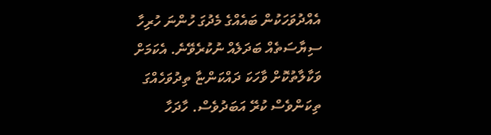އެއްދުވަހަކުން ބައެއްގެ މެދުގަ ހުންނަ ހުރިހާ ސިޔާސަތެއް ބަދަލެއް ނުކުރެވޭނެ. އެކަމަށް ވަކާލާތުކޮށް ވާހަކަ ދައްކަންޏާ ތިދުވަހެއްގަ ތިކަންވެސް ކުރޭ އަބަދުވެސް. ހާދަހާ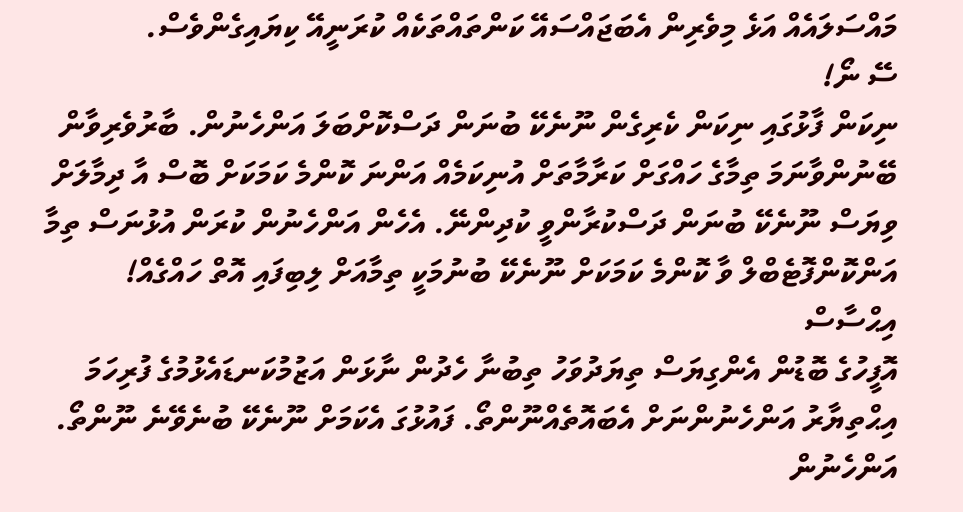މައްސަލައެއް އަޅެ މިވެރިން އެބަޖައްސައޭ ކަންތައްތަކެއް ކުރަނީއޭ ކިޔައިގެންވެސް.
ސޭ ނޯ!
ނިކަން ފާޅުގައި ނިކަން ކެރިގެން ނޫނެކޭ ބުނަން ދަސްކޮށްބަލަ އަންހެނުން. ބާރުވެރިވާން ބޭނުންވާނަމަ ތިމާގެ ހައްގަށް ކަރާމާތަށް އުނިކަމެއް އަންނަ ކޮންމެ ކަމަކަށް ބޮސް އާ ދިމާލަށް ވިޔަސް ނޫނެކޭ ބުނަން ދަސްކުރާންވީ ކުދިންނޭ. އެހެން އަންހެނުން ކުރަން އުޅުނަސް ތިމާ އަންކޮންފޮޓެބްލް ވާ ކޮންމެ ކަމަކަށް ނޫނެކޭ ބުނުމަކީ ތިމާއަށް ލިބިފައި އޮތް ހައްގެއް!
އިޙްސާސް
އޮފީހުގެ ބޮޑުން އެންގިޔަސް ތިޔަދުވަހު ތިބުނާ ހެދުން ނާޅަން އަޒުމުކަނޑައެޅުމުގެ ފުރިހަމަ އިޙްތިޔާރު އަންހެނުންނަށް އެބައޮތެއްނޫންތޯ. ފައުޅުގަ އެކަމަށް ނޫނެކޭ ބުނެވޭނެ ނޫންތޯ. އަންހެނުން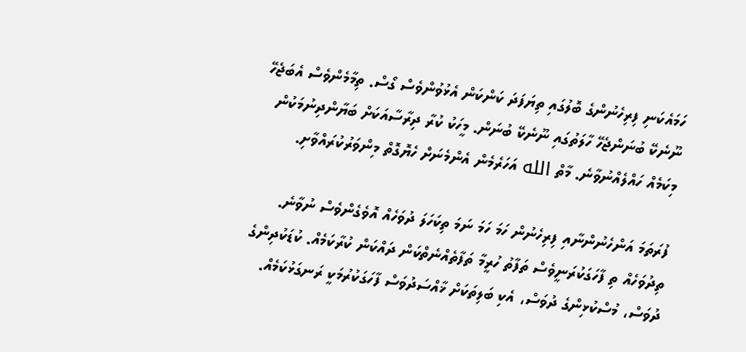ހަމައެކަނި ފިރިހެނުންގެ ބޮލުގައި ތިޔަފަދަ ކަންކަން އެޅުވުންވެސް ގޯސް. ތިމާމެންވެސް އެބަޖެހޭ ނޫނެކޭ ބުނަންޖެހޭ ހާލަތުގައި ނޫނެކޭ ބުނަން. މީހަކު ކުރާ ދިރާސާއަކަށް ބަޔާންދިނުމަކުން މިކަމެއް ހައްލެއްނުވާނެ. މާތް الله އަހަރެމެން އެންމެނަށް ހެޔޮގޮތް މިންވަރުކުރައްވާށި.

ފުރަތަމަ އަންހެނުންނާއި ފިރިހެނުން ހަމަ ހަމަ ނަމަ ތިކަހަލަ ދުވަހެއް އޮވެގެންވެސް ނުވާނެ. ތިދުވަހެއް ތި ފާހަގަކުރަނީވެސް ތަފާތު ހުރީމާ ތަފާތެއްނެތްކަން ދައްކަން ކުރާކަމެއް. ކުޑަކުދިންގެ ދުވަސް، މުސްކުޅިންގެ ދުވަސް، އެކި ބަލިތަކަށް ޚާއްސަދުވަސް ފާހަގަކުރުމަކީ ރަނގަޅުކަމެއް.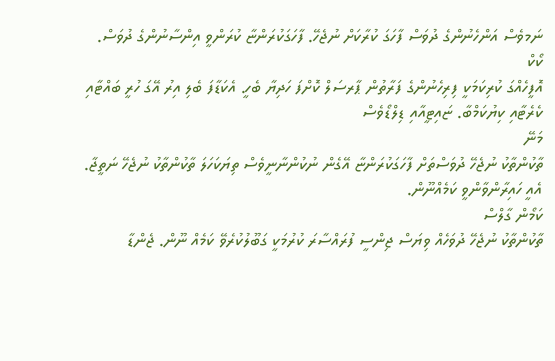ނަމވެސް އަންހެނުންގެ ދުވަސް ފާހަގަ ކުރާކަށް ނުޖެހޭ. ފާހަގަކުރަންޏާ ކުރަންވީ އިންސާނުންގެ ދުވަސް.
ކޯކް
އޮފީހެއްގަ ކުރިކަމަކީ ފިރިހެނުންގެ ފަރާތުން ޕާރސަލް ކޮށްފަ ހަދިޔާ ބެހީ. އެކަޑާފަ ބެލި އިރު އޭގަ ހުރީ ބައްޓާއި ކެރެޓާއި ކިޔުކަމްބާ. ޏައިޓީއާއި ޑިލްޑޯވެސް
މަނޭ
ތާކުންތާކު ނުޖެހޭ ދުވަސްތަށް ފާހަގަކުރަންޏާ އޭގެން ނުކުންނާނީވެސް ތިޔަކަހަލަ ތާކުންތާކު ނުޖެހޭ ނަތީޖާ. އެއީ ހައިރާންވާންވީ ކަމެއްނޫން.
ކަމޯން ގާލްސް
ތާކުންތާކު ނުޖެހޭ ދުވަހެއް ވިޔަސް ޖިންސީ ފުރައްސާރަ ކުރުމަކީ ގަބޫލުކުރެވޭ ކަމެއް ނޫން. ޖެންޑާ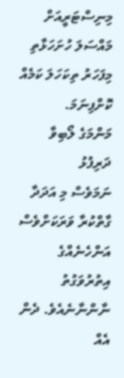މިނިސްޓަރީއަށް މައްސަލަ ހުށަހަޅާތި މިފަހަރު ތިކަހަލަ ކަމެއް ކޮށްފިނަމަ.
މަންމަގެ ލޯބިވާ ދަރިފުޅު
ނަމަވެސް މި އަދަދާ ގާތްކުރާ ވަރަކަށްވެސް އަންހެނެއްގެ އިތުރުވަގުތު ނާންނާނެއެވެ. ދެން އެއް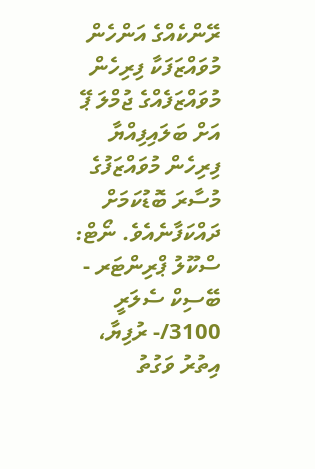ރޭންކެއްގެ އަންހެން މުވައްޒަފަކާ ފިރިހެން މުވައްޒަފެއްގެ ޖުމްލަ ޕޭ އަށް ބަލައިފިއްޔާ ފިރިހެން މުވައްޒަފުގެ މުސާރަ ބޮޑުކަމަށް ދައްކަފާނެއެވެ. ނޯޓް: ސްކޫލު ޕްރިންޓަރ - ބޭސިކް ސެލަރީ 3100/- ރުފިޔާ، އިތުރު ވަގުތު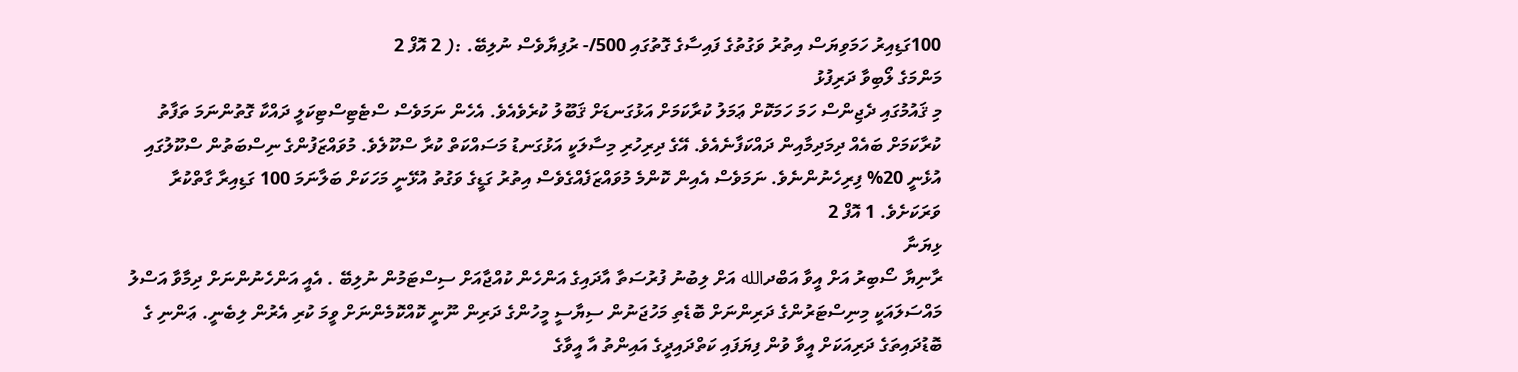100ގަޑިއިރު ހަމަވިޔަސް އިތުރު ވަގުތުގެ ފައިސާގެ ގޮތުގައި 500/- ރުފިޔާވެސް ނުލިބޭ. :( 2 އޮފް 2
މަންމަގެ ލޯބިވާ ދަރިފުޅު
މި ޤައުމުގައި ދެޖިންސް ހަމަ ހަމަކޮށް ޢަމަލު ކުރާކަމަށް އަޅުގަނޑަށް ޤަބޫލު ކުރެވެއެވެ. އެހެން ނަމަވެސް ސްޓެޓިސްޓިކަލީ ދައްކާ ގޮތުންނަމަ ތަފާތު ކުރާކަމަށް ބައެއް ދިމަދިމާއިން ދައްކަފާނެއެވެ. އޭގެ ދިރިހުރި މިސާލަކީ އަޅުގަނޑު މަސައްކަތް ކުރާ ސްކޫލެވެ. މުވައްޒަފުންގެ ނިސްބަތުން ސްކޫލުގައި އުޅެނީ 20% ފިރިހެނުންނެވެ. ނަމަވެސް އެއިން ކޮންމެ މުވައްޒަފެއްގެވެސް އިތުރު ގަޑީގެ ވަގުތު އުޅޭނީ މަހަކަށް ބަލާނަމަ 100 ގަޑިއިރާ ގާތްކުރާ ވަރަކަށެވެ. 1 އޮފް 2
ޅިޔަނާ
ރާނިޔާ ސޯބިރު އަށް އީވާ އަބްދالله އަށް ލިބުނު ފުރުސަތާ އާދައިގެ އަންހެން ކުއްޖާއަށް ސިސްޓަމުން ނުލިބޭ . އެއީ އަންހެނުންނަށް ދިމާވާ އަސްލު މައްސަލައަކީ މިނިސްޓަރުންގެ ދަރިންނަށް ބޮޑެތި މަހުޖަނުން ސިޔާސީ މީހުންގެ ދަރިން ނޫނީ ކޮއްކޮމެންނަށް ވީމަ ކުރި އެރުން ލިބެނީ. ޢަންނި ގެ ބޮޑުދައިތަގެ ދަރިއަކަށް އީވާ ވުން ފިޔަފައި ކަތްދައިދީގެ އައިންތު އާ އީވާގެ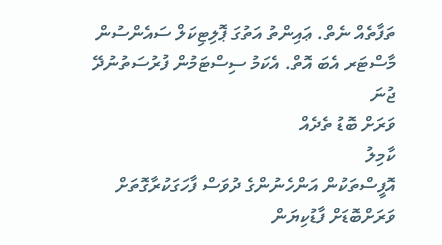ތަފާތެއް ނެތް. ޢައިންތު އަތުގަ ޕޮލިޓިކަލް ސައެންސުން މާސްޓަރ އެބަ އޮތް. އެކަމު ސިސްޓަމުން ފުރުސަތުނުދޭ
ޖުނަ
ވަރަށް ބޮޑު ތެދެއް
ކާމިލު
އޮފީސްތަކުން އަންހެނުންގެ ދުވަސް ފާހަގަކުރާގޮތަށް ވަރަށްބޮޑަށް ފާޑުކިޔަން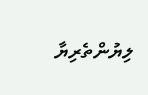ލިޔުންތެރިޔާ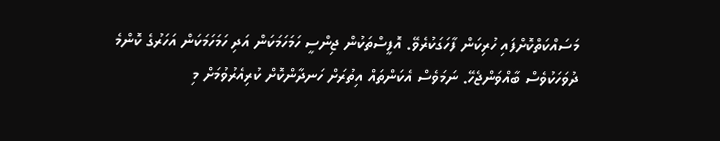މަސައްކަތްކޮށްފައި ހުރިކަން ފާހަގަކުރެވޭ. އޮފީސްތަކުން ޖިންސީ ހަމަހަމަކަން އަދި ހަމަހަމަކަން އަހަރުގެ ކޮންމެ ދުވަހަކުވެސް ބާއްވަންޖެހޭ. ނަމަވެސް އެކަންތައް އިތުރަށް ހަނދާންކޮށް ކުރިއެރުވުމަށް މި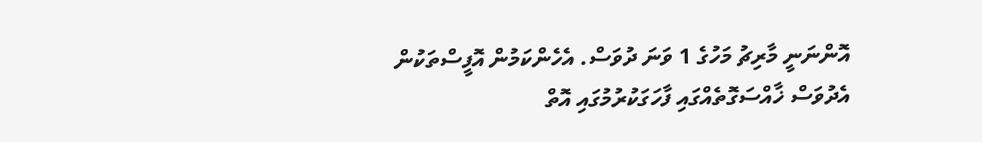އޮންނަނީ މާރިޗު މަހުގެ 1 ވަނަ ދުވަސް. އެހެންކަމުން އޮފީސްތަކުން އެދުވަސް ޚާއްސަގޮތެއްގައި ފާހަގަކުރުމުގައި އޮތް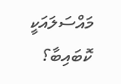މައްސަލައަކީ ކޮބައިބާ؟